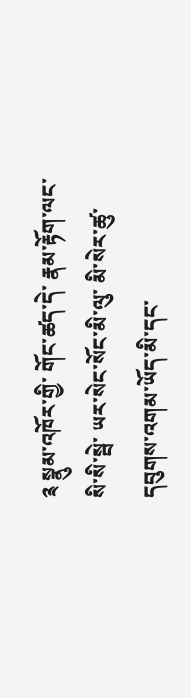༉ སྣུམ་འཁོར་གྱི་ གོང་ཚད་དེ་ རྣམ་རྟོག་ལང་སི་སི་སྦེ་ ཡར་སེང་སོང་མི་ལུ་ མི་སེར་ཚུ་ དབུགས་འགམ་ཡོད་མི་དང་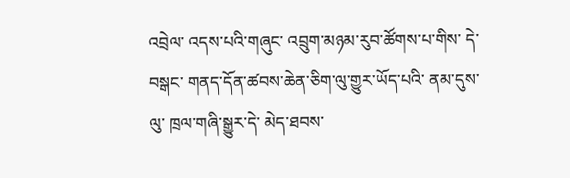འབྲེལ་ འདས་པའི་གཞུང་ འབྲུག་མཉམ་རུབ་ཚོགས་པ་གིས་ དེ་བསྒང་ གནད་དོན་ཚབས་ཆེན་ཅིག་ལུ་གྱུར་ཡོད་པའི་ ནམ་དུས་ལུ་ ཁྲལ་གཞི་སྒྱུར་དེ་ མེད་ཐབས་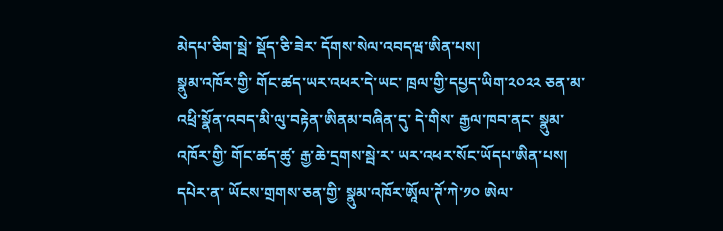མེདཔ་ཅིག་སྦེ་ སྡོད་ཅི་ཟེར་ དོགས་སེལ་འབདཝ་ཨིན་པས།
སྣུམ་འཁོར་གྱི་ གོང་ཚད་ཡར་འཕར་དེ་ཡང་ ཁྲལ་གྱི་དཔྱད་ཡིག་༢༠༢༢ ཅན་མ་ འཕྲི་སྣོན་འབད་མི་ལུ་བརྟེན་ཨིནམ་བཞིན་དུ་ དེ་གིས་ རྒྱལ་ཁབ་ནང་ སྣུམ་འཁོར་གྱི་ གོང་ཚད་ཚུ་ རྒྱ་ཆེ་དྲགས་སྦེ་ར་ ཡར་འཕར་སོང་ཡོདཔ་ཨིན་པས།
དཔེར་ན་ ཡོངས་གྲགས་ཅན་གྱི་ སྣུམ་འཁོར་ཨཱོལ་ཊོ་ཀེ་༡༠ ཨེལ་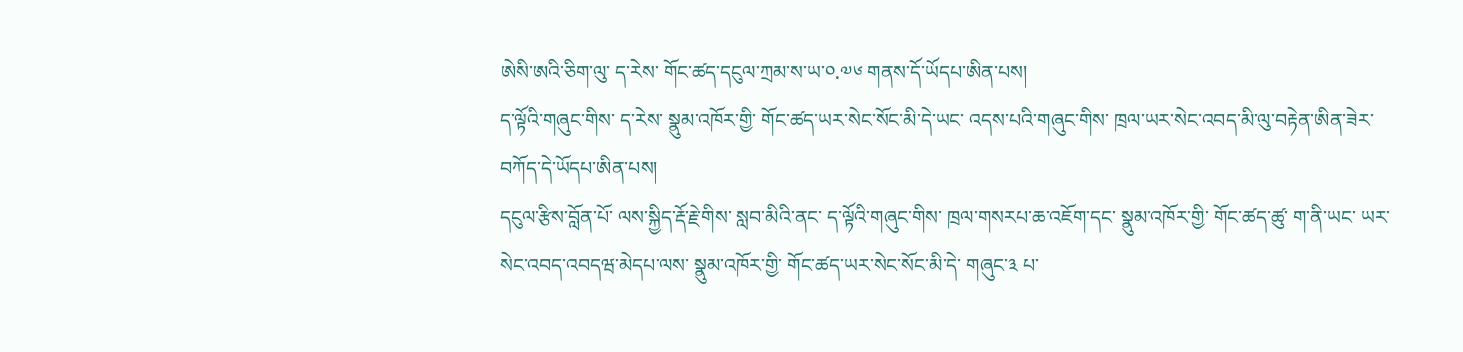ཨེསི་ཨའི་ཅིག་ལུ་ ད་རེས་ གོང་ཚད་དངུལ་ཀྲམ་ས་ཡ་༠.༧༦ གནས་དོ་ཡོདཔ་ཨིན་པས།
ད་ལྟོའི་གཞུང་གིས་ ད་རེས་ སྣུམ་འཁོར་གྱི་ གོང་ཚད་ཡར་སེང་སོང་མི་དེ་ཡང་ འདས་པའི་གཞུང་གིས་ ཁྲལ་ཡར་སེང་འབད་མི་ལུ་བརྟེན་ཨིན་ཟེར་ བཀོད་དེ་ཡོདཔ་ཨིན་པས།
དངུལ་རྩིས་བློན་པོ་ ལས་སྐྱིད་རྡོ་རྗེ་གིས་ སླབ་མིའི་ནང་ ད་ལྟོའི་གཞུང་གིས་ ཁྲལ་གསརཔ་ཆ་འཇོག་དང་ སྣུམ་འཁོར་གྱི་ གོང་ཚད་ཚུ་ ག་ནི་ཡང་ ཡར་སེང་འབད་འབདཝ་མེདཔ་ལས་ སྣུམ་འཁོར་གྱི་ གོང་ཚད་ཡར་སེང་སོང་མི་དེ་ གཞུང་༣ པ་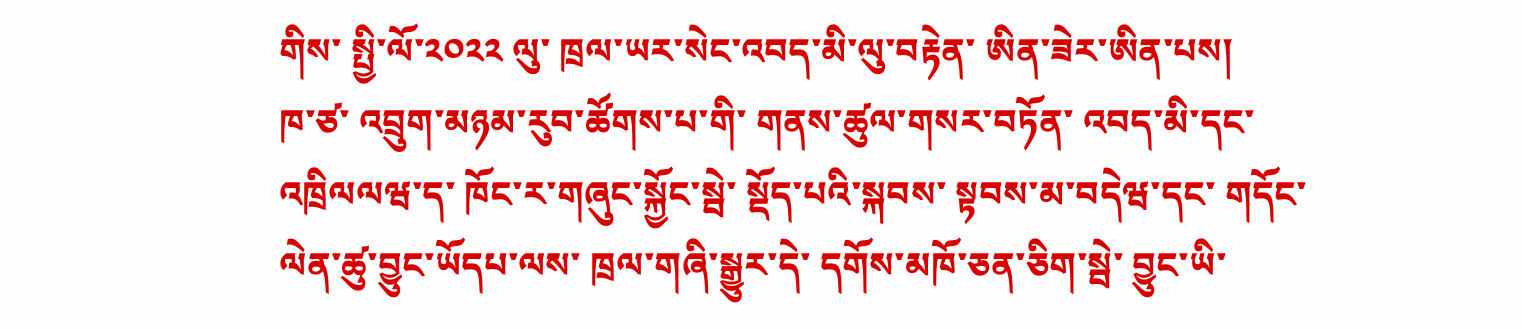གིས་ སྤྱི་ལོ་༢༠༢༢ ལུ་ ཁྲལ་ཡར་སེང་འབད་མི་ལུ་བརྟེན་ ཨིན་ཟེར་ཨིན་པས།
ཁ་ཙ་ འབྲུག་མཉམ་རུབ་ཚོགས་པ་གི་ གནས་ཚུལ་གསར་བཏོན་ འབད་མི་དང་འཁྲིལལཝ་ད་ ཁོང་ར་གཞུང་སྐྱོང་སྦེ་ སྡོད་པའི་སྐབས་ སྟབས་མ་བདེཝ་དང་ གདོང་ལེན་ཚུ་བྱུང་ཡོདཔ་ལས་ ཁྲལ་གཞི་སྒྱུར་དེ་ དགོས་མཁོ་ཅན་ཅིག་སྦེ་ བྱུང་ཡི་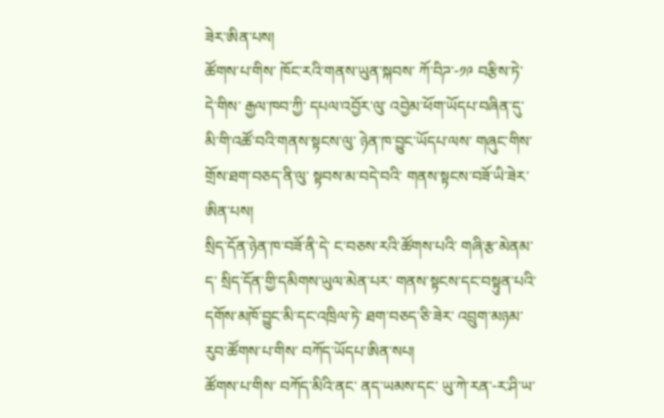ཟེར་ཨིན་པས།
ཚོགས་པ་གིས་ ཁོང་རའི་གནས་ཡུན་སྐབས་ ཀོ་བིཌ་-༡༩ བརྩིས་ཏེ་ དེ་གིས་ རྒྱལ་ཁབ་ཀྱི་ དཔལ་འབྱོར་ལུ་ འབྱེམ་ཕོག་ཡོདཔ་བཞིན་དུ་ མི་གི་འཚོ་བའི་གནས་སྟངས་ལུ་ ཉེན་ཁ་བྱུང་ཡོདཔ་ལས་ གཞུང་གིས་ གྲོས་ཐག་བཅད་ནི་ལུ་ སྟབས་མ་བདེ་བའི་ གནས་སྟངས་བཟོ་ཡི་ཟེར་ཨིན་པས།
སྲིད་དོན་ཉེན་ཁ་བཟོ་ནི་དེ་ ང་བཅས་རའི་ཚོགས་པའི་ གཞི་རྩ་མེནམ་ད་ སྲིད་དོན་གྱི་དམིགས་ཡུལ་མེན་པར་ གནས་སྟངས་དང་བསྟུན་པའི་ དགོས་མཁོ་བྱུང་མི་དང་འཁྲིལ་ཏེ་ ཐག་བཅད་ཅི་ཟེར་ འབྲུག་མཉམ་རུབ་ཚོགས་པ་གིས་ བཀོད་ཡོདཔ་ཨིན་སཔ།
ཚོགས་པ་གིས་ བཀོད་མིའི་ནང་ ནད་ཡམས་དང་ ཡུ་ཀེ་རན་-ར་ཤི་ཡ་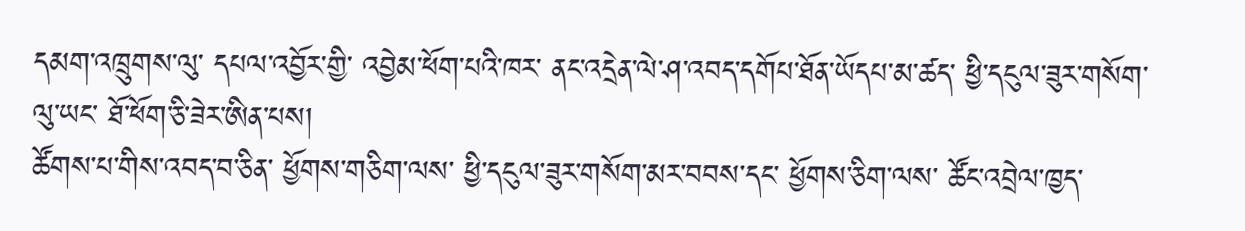དམག་འཁྲུགས་ལུ་ དཔལ་འབྱོར་གྱི་ འབྱེམ་ཕོག་པའི་ཁར་ ནང་འདྲེན་ལེ་ཤ་འབད་དགོཔ་ཐོན་ཡོདཔ་མ་ཚད་ ཕྱི་དངུལ་ཟུར་གསོག་ལུ་ཡང་ ཐོ་ཕོག་ཅི་ཟེར་ཨིན་པས།
ཚོགས་པ་གིས་འབད་བ་ཅིན་ ཕྱོགས་གཅིག་ལས་ ཕྱི་དངུལ་ཟུར་གསོག་མར་བབས་དང་ ཕྱོགས་ཅིག་ལས་ ཚོང་འབྲེལ་ཁྱད་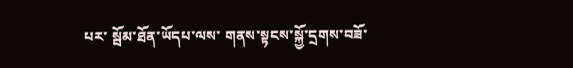པར་ སྦོམ་ཐོན་ཡོདཔ་ལས་ གནས་སྟངས་སྐྱོ་དྲགས་བཟོ་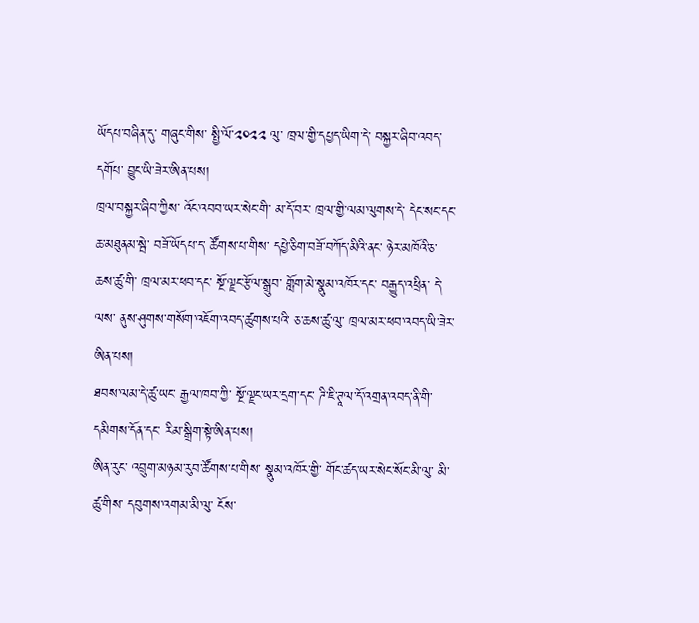ཡོདཔ་བཞིན་དུ་ གཞུང་གིས་ སྤྱི་ལོ་༢༠༢༢ ལུ་ ཁྲལ་གྱི་དཔྱད་ཡིག་དེ་ བསྐྱར་ཞིབ་འབད་དགོཔ་ བྱུང་ཡི་ཟེར་ཨིན་པས།
ཁྲལ་བསྐྱར་ཞིབ་ཀྱིས་ འོང་འབབ་ཡར་སེང་གི་ མ་དོ་བར་ ཁྲལ་གྱི་ལམ་ལུགས་དེ་ དེང་སང་དང་ཆ་མཐུནམ་སྦེ་ བཟོ་ཡོདཔ་ད་ ཚོགས་པ་གིས་ དཔྱེ་ཅིག་བཟོ་བཀོད་མིའི་ནང་ ཉེར་མཁོའི་ཅ་ཆས་ཚུ་གི་ ཁྲལ་མར་ཕབ་དང་ སྔོ་ལྗང་རྩོལ་སྒྲུབ་ གློག་མེ་སྣུམ་འཁོར་དང་ བརྒྱུད་འཕྲིན་ དེ་ལས་ ནུས་ཤུགས་གསོག་འཇོག་འབད་ཚུགས་པའི་ ཅ་ཆས་ཚུ་ལུ་ ཁྲལ་མར་ཕབ་འབད་ཡི་ཟེར་ཨིན་པས།
ཐབས་ལམ་དེ་ཚུ་ཡང་ རྒྱལ་ཁབ་ཀྱི་ སྔོ་ལྗང་ཡར་དྲག་དང་ ཌི་ཇི་ཊཱལ་དོ་འགྲན་འབད་ནི་གི་ དམིགས་དོན་དང་ རིམ་སྒྲིག་སྟེ་ཨིན་པས།
ཨིན་རུང་ འབྲུག་མཉམ་རུབ་ཚོགས་པ་གིས་ སྣུམ་འཁོར་གྱི་ གོང་ཚད་ཡར་སེང་སོང་མི་ལུ་ མི་ཚུ་གིས་ དབུགས་འགམ་མི་ལུ་ ངོས་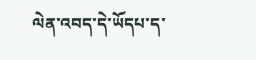ལེན་འབད་དེ་ཡོདཔ་ད་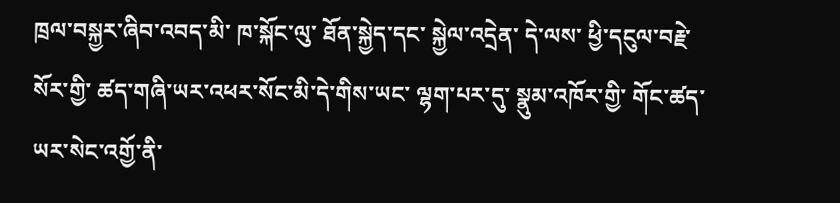ཁྲལ་བསྐྱར་ཞིབ་འབད་མི་ ཁ་སྐོང་ལུ་ ཐོན་སྐྱེད་དང་ སྐྱེལ་འདྲེན་ དེ་ལས་ ཕྱི་དངུལ་བརྗེ་སོར་གྱི་ ཚད་གཞི་ཡར་འཕར་སོང་མི་དེ་གིས་ཡང་ ལྷག་པར་དུ་ སྣུམ་འཁོར་གྱི་ གོང་ཚད་ཡར་སེང་འགྱོ་ནི་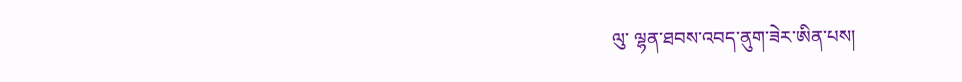ལུ་ ལྷན་ཐབས་འབད་ནུག་ཟེར་ཨིན་པས།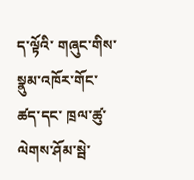ད་ལྟོའི་ གཞུང་གིས་ སྣུམ་འཁོར་གོང་ཚད་དང་ ཁྲལ་ཚུ་ལེགས་ཤོམ་སྦེ་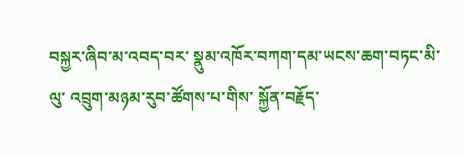བསྐྱར་ཞིབ་མ་འབད་བར་ སྣུམ་འཁོར་བཀག་དམ་ཡངས་ཆག་བཏང་མི་ལུ་ འབྲུག་མཉམ་རུབ་ཚོགས་པ་གིས་ སྐྱོན་བརྗོད་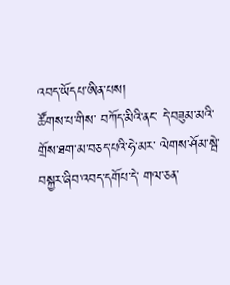འབད་ཡོདཔ་ཨིན་པས།
ཚོགས་པ་གིས་ བཀོད་མིའི་ནང་ དེ་བཟུམ་མའི་ གྲོས་ཐག་མ་བཅད་པའི་ཧེ་མར་ ལེགས་ཤོམ་སྦེ་ བསྐྱར་ཞིབ་འབད་དགོཔ་དེ་ གལ་ཅན་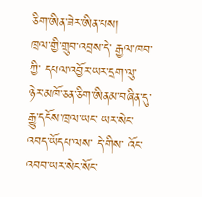ཅིག་ཨིན་ཟེར་ཨིན་པས།
ཁྲལ་གྱི་གྲུབ་འབྲས་དེ་ རྒྱལ་ཁབ་ཀྱི་ དཔལ་འབྱོར་ཡར་དྲག་ལུ་ ཉེར་མཁོ་ཅན་ཅིག་ཨིནམ་བཞིན་དུ་ རྒྱུ་དངོས་ཁྲལ་ཡང་ ཡར་སེང་འབད་ཡོདཔ་ལས་ དེ་གིས་ འོང་འབབ་ཡར་སེང་སོང་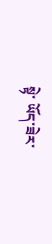སྟེ་ ཡོད་ཟེར་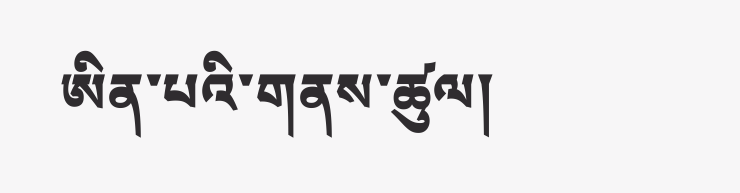ཨིན་པའི་གནས་ཚུལ།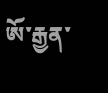ཨོ་རྒྱན་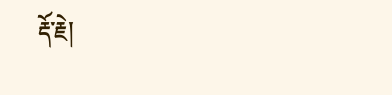རྡོ་རྗེ།